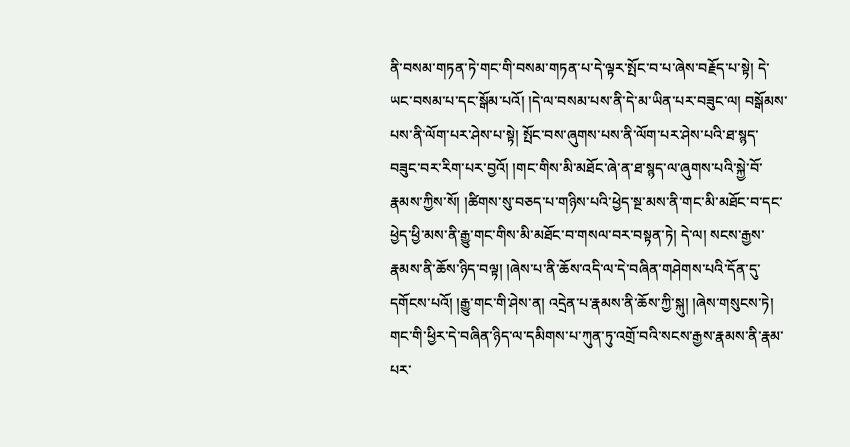ནི་བསམ་གཏན་ཏེ་གང་གི་བསམ་གཏན་པ་དེ་ལྟར་སྤོང་བ་པ་ཞེས་བརྗོད་པ་སྟེ། དེ་ཡང་བསམ་པ་དང་སྒོམ་པའོ། །དེ་ལ་བསམ་པས་ནི་དེ་མ་ཡིན་པར་བཟུང་ལ། བསྒོམས་པས་ནི་ལོག་པར་ཤེས་པ་སྟེ། སྤོང་བས་ཞུགས་པས་ནི་ལོག་པར་ཤེས་པའི་ཐ་སྙད་བཟུང་བར་རིག་པར་བྱའོ། །གང་གིས་མི་མཐོང་ཞེ་ན་ཐ་སྙད་ལ་ཞུགས་པའི་སྐྱེ་བོ་རྣམས་ཀྱིས་སོ། །ཚིགས་སུ་བཅད་པ་གཉིས་པའི་ཕྱེད་སྔ་མས་ནི་གང་མི་མཐོང་བ་དང་ཕྱེད་ཕྱི་མས་ནི་རྒྱུ་གང་གིས་མི་མཐོང་བ་གསལ་བར་བསྟན་ཏེ། དེ་ལ། སངས་རྒྱས་རྣམས་ནི་ཆོས་ཉིད་བལྟ། །ཞེས་པ་ནི་ཆོས་འདི་ལ་དེ་བཞིན་གཤེགས་པའི་དོན་དུ་དགོངས་པའོ། །རྒྱུ་གང་གི་ཤེས་ན། འདྲེན་པ་རྣམས་ནི་ཆོས་ཀྱི་སྐུ། །ཞེས་གསུངས་ཏེ། གང་གི་ཕྱིར་དེ་བཞིན་ཉིད་ལ་དམིགས་པ་ཀུན་ཏུ་འགྲོ་བའི་སངས་རྒྱས་རྣམས་ནི་རྣམ་པར་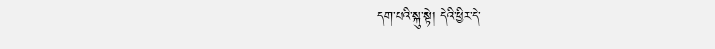དག་པའི་སྐུ་སྟེ། དེའི་ཕྱིར་དེ་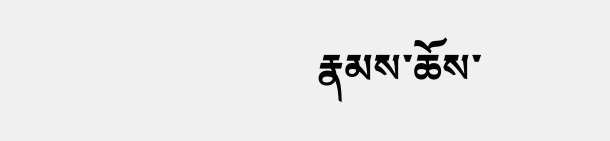རྣམས་ཆོས་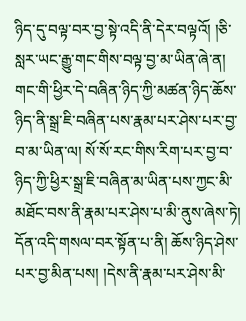ཉིད་དུ་བལྟ་བར་བྱ་སྟེ་འདི་ནི་དེར་བལྟའོ། །ཅི་སླར་ཡང་རྒྱུ་གང་གིས་བལྟ་བྱ་མ་ཡིན་ཞེ་ན། གང་གི་ཕྱིར་དེ་བཞིན་ཉིད་ཀྱི་མཚན་ཉིད་ཆོས་ཉིད་ནི་སྒྲ་ཇི་བཞིན་པས་རྣམ་པར་ཤེས་པར་བྱ་བ་མ་ཡིན་ལ། སོ་སོ་རང་གིས་རིག་པར་བྱ་བ་ཉིད་ཀྱི་ཕྱིར་སྒྲ་ཇི་བཞིན་མ་ཡིན་པས་ཀྱང་མི་མཐོང་བས་ནི་རྣམ་པར་ཤེས་པ་མི་ནུས་ཞེས་ཏེ། དོན་འདི་གསལ་བར་སྟོན་པ་ནི། ཆོས་ཉིད་ཤེས་པར་བྱ་མིན་པས། །དེས་ནི་རྣམ་པར་ཤེས་མི་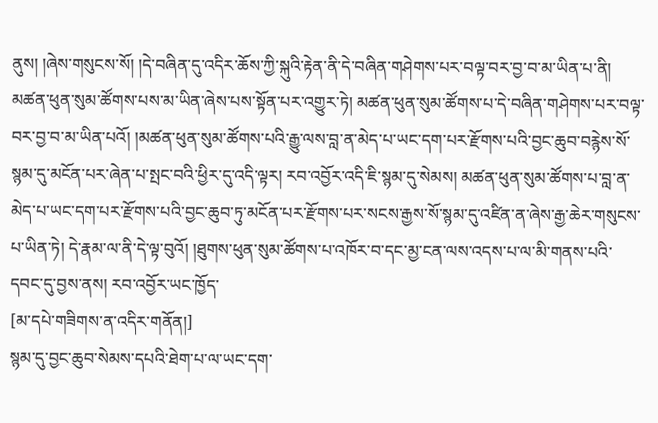ནུས། །ཞེས་གསུངས་སོ། །དེ་བཞིན་དུ་འདིར་ཆོས་ཀྱི་སྐུའི་རྟེན་ནི་དེ་བཞིན་གཤེགས་པར་བལྟ་བར་བྱ་བ་མ་ཡིན་པ་ནི། མཚན་ཕུན་སུམ་ཚོགས་པས་མ་ཡིན་ཞེས་པས་སྟོན་པར་འགྱུར་ཏེ། མཚན་ཕུན་སུམ་ཚོགས་པ་དེ་བཞིན་གཤེགས་པར་བལྟ་བར་བྱ་བ་མ་ཡིན་པའོ། །མཚན་ཕུན་སུམ་ཚོགས་པའི་རྒྱུ་ལས་བླ་ན་མེད་པ་ཡང་དག་པར་རྫོགས་པའི་བྱང་ཆུབ་བརྙེས་སོ་སྙམ་དུ་མངོན་པར་ཞེན་པ་སྤང་བའི་ཕྱིར་དུ་འདི་ལྟར། རབ་འབྱོར་འདི་ཇི་སྙམ་དུ་སེམས། མཚན་ཕུན་སུམ་ཚོགས་པ་བླ་ན་མེད་པ་ཡང་དག་པར་རྫོགས་པའི་བྱང་ཆུབ་ཏུ་མངོན་པར་རྫོགས་པར་སངས་རྒྱས་སོ་སྙམ་དུ་འཛིན་ན་ཞེས་རྒྱ་ཆེར་གསུངས་པ་ཡིན་ཏེ། དེ་རྣམ་ལ་ནི་དེ་ལྟ་བུའོ། །ཐུགས་ཕུན་སུམ་ཚོགས་པ་འཁོར་བ་དང་མྱ་ངན་ལས་འདས་པ་ལ་མི་གནས་པའི་དབང་དུ་བྱས་ནས། རབ་འབྱོར་ཡང་ཁྱོད་
[མ་དཔེ་གཟིགས་ན་འདིར་གནོན།]
སྙམ་དུ་བྱང་ཆུབ་སེམས་དཔའི་ཐེག་པ་ལ་ཡང་དག་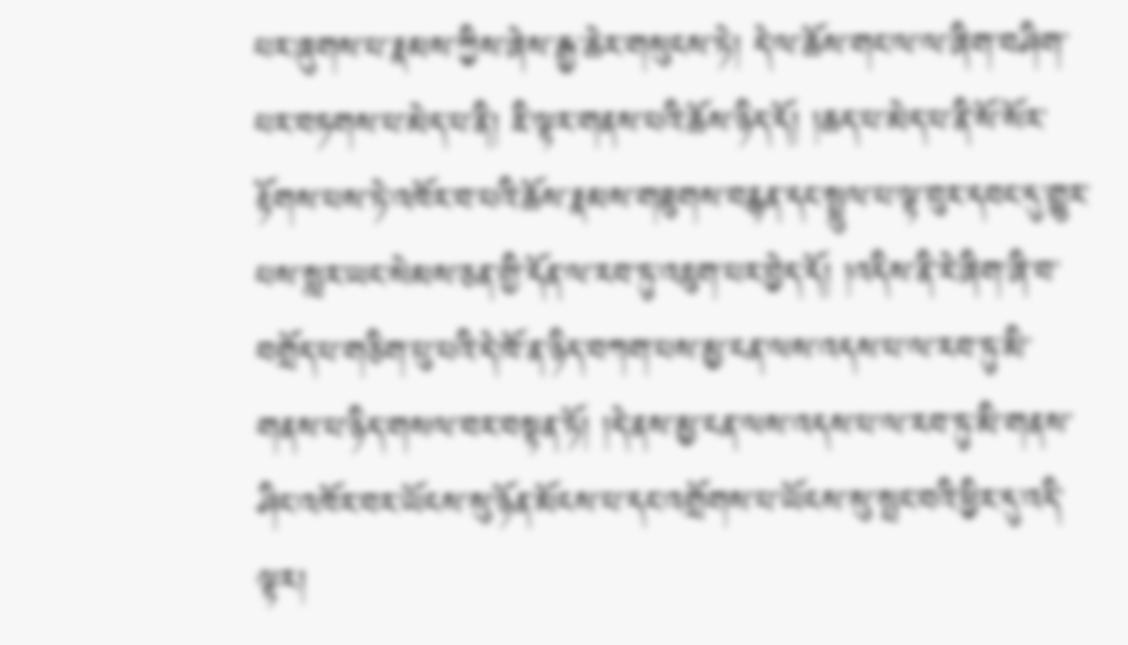པར་ཞུགས་པ་རྣམས་ཀྱིས་ཞེས་རྒྱ་ཆེར་གསུངས་ཏེ། དེ་ལ་ཆོས་གང་ལ་ལ་ཞིག་བཤིག་པར་བཏགས་པ་མེད་པ་ནི། ཇི་ལྟར་གནས་པའི་ཆོས་ཉིད་དོ། །ཆད་པ་མེད་པ་ནི་སོ་སོར་རྟོགས་པས་ཏེ་འཁོར་བ་པའི་ཆོས་རྣམས་གཟུགས་བརྙན་དང་སྤྲུལ་པ་ལྟ་བུར་དབང་དུ་གྱུར་པས་སླར་ཡང་སེམས་ཅན་གྱི་དོན་ལ་རབ་ཏུ་འཇུག་པར་བྱེད་དོ། །འདིས་ནི་རེ་ཞིག་ཞི་བ་བགྲོད་པ་གཅིག་པུ་པའི་དེ་ཁོ་ན་ཉིད་བཀག་པས་མྱ་ངན་ལས་འདས་པ་ལ་རབ་ཏུ་མི་གནས་པ་ཉིད་གསལ་བར་བསྟན་ཏོ། །དེ་ནས་མྱ་ངན་ལས་འདས་པ་ལ་རབ་ཏུ་མི་གནས་ཤིང་འཁོར་བར་ཡོངས་སུ་ཉོན་མོངས་པ་དང་འགྲོགས་པ་ཡོངས་སུ་སྤང་བའི་ཕྱིར་དུ་འདི་ལྟར།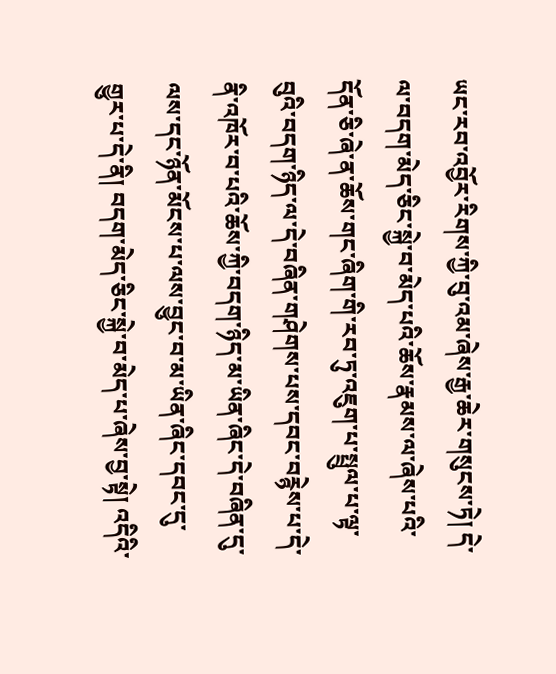ཡང་རབ་འབྱོར་རིགས་ཀྱི་བུ་འམ་ཞེས་རྒྱ་ཆེར་གསུངས་ཏེ། དེ་ལ་བདག་མེད་ཅིང་སྐྱེ་བ་མེད་པའི་ཆོས་རྣམས་ལ་ཞེས་པའི་དོན་ཅི་ཞེ་ན་ཆོས་གང་ཞིག་གི་རབ་ཏུ་འཇུག་པ་སྤྲུལ་པ་ལྟ་བུའི་བདག་ཉིད་ལ་དེ་བཞིན་གཤེགས་པས་དབང་བརྙེས་པ་དེ་ནི་འཁོར་བ་པའི་ཆོས་ཀྱི་བདག་ཉིད་མ་ཡིན་ཞིང་དེ་བཞིན་དུ་ལས་དང་ཉོན་མོངས་པ་ལས་བྱུང་བ་མ་ཡིན་ཞིང་དབང་དུ་གྱུར་པ་དེ་ནི། བདག་མེད་ཅིང་སྐྱེ་བ་མེད་པ་ཞེས་བྱ་སྟེ། འདིའི་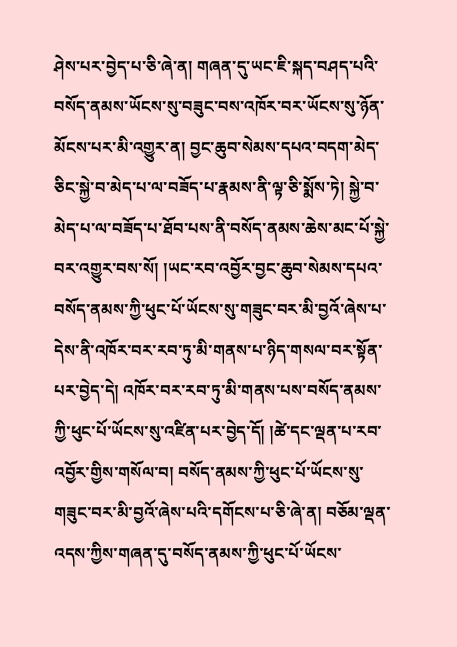ཤེས་པར་བྱེད་པ་ཅི་ཞེ་ན། གཞན་དུ་ཡང་ཇི་སྐད་བཤད་པའི་བསོད་ནམས་ཡོངས་སུ་བཟུང་བས་འཁོར་བར་ཡོངས་སུ་ཉོན་མོངས་པར་མི་འགྱུར་ན། བྱང་ཆུབ་སེམས་དཔའ་བདག་མེད་ཅིང་སྐྱེ་བ་མེད་པ་ལ་བཟོད་པ་རྣམས་ནི་ལྟ་ཅི་སྨོས་ཏེ། སྐྱེ་བ་མེད་པ་ལ་བཟོད་པ་ཐོབ་པས་ནི་བསོད་ནམས་ཆེས་མང་པོ་སྐྱེ་བར་འགྱུར་བས་སོ། །ཡང་རབ་འབྱོར་བྱང་ཆུབ་སེམས་དཔའ་བསོད་ནམས་ཀྱི་ཕུང་པོ་ཡོངས་སུ་གཟུང་བར་མི་བྱའོ་ཞེས་པ་དེས་ནི་འཁོར་བར་རབ་ཏུ་མི་གནས་པ་ཉིད་གསལ་བར་སྟོན་པར་བྱེད་དེ། འཁོར་བར་རབ་ཏུ་མི་གནས་པས་བསོད་ནམས་ཀྱི་ཕུང་པོ་ཡོངས་སུ་འཛིན་པར་བྱེད་དོ། །ཚེ་དང་ལྡན་པ་རབ་འབྱོར་གྱིས་གསོལ་བ། བསོད་ནམས་ཀྱི་ཕུང་པོ་ཡོངས་སུ་གཟུང་བར་མི་བྱའོ་ཞེས་པའི་དགོངས་པ་ཅི་ཞེ་ན། བཅོམ་ལྡན་འདས་ཀྱིས་གཞན་དུ་བསོད་ནམས་ཀྱི་ཕུང་པོ་ཡོངས་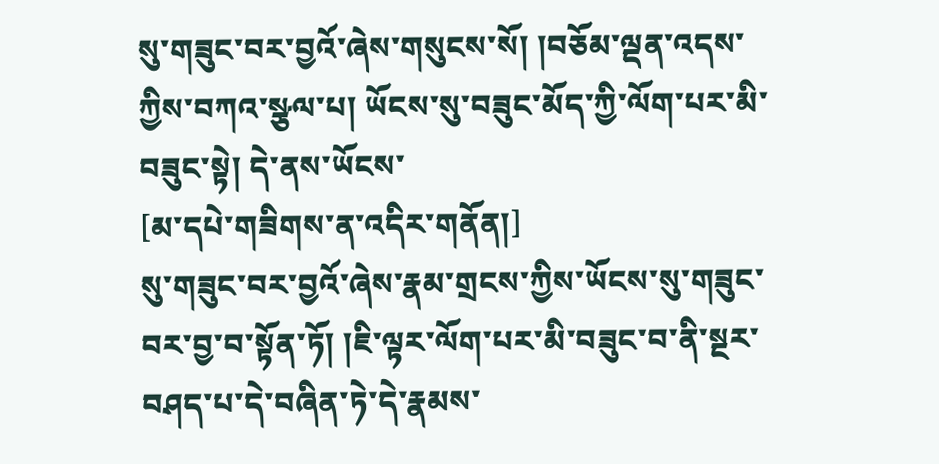སུ་གཟུང་བར་བྱའོ་ཞེས་གསུངས་སོ། །བཅོམ་ལྡན་འདས་ཀྱིས་བཀའ་སྩལ་པ། ཡོངས་སུ་བཟུང་མོད་ཀྱི་ལོག་པར་མི་བཟུང་སྟེ། དེ་ནས་ཡོངས་
[མ་དཔེ་གཟིགས་ན་འདིར་གནོན།]
སུ་གཟུང་བར་བྱའོ་ཞེས་རྣམ་གྲངས་ཀྱིས་ཡོངས་སུ་གཟུང་བར་བྱ་བ་སྟོན་ཏོ། །ཇི་ལྟར་ལོག་པར་མི་བཟུང་བ་ནི་སྔར་བཤད་པ་དེ་བཞིན་ཏེ་དེ་རྣམས་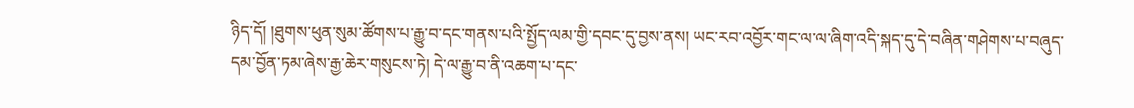ཉིད་དོ། །ཐུགས་ཕུན་སུམ་ཚོགས་པ་རྒྱུ་བ་དང་གནས་པའི་སྤྱོད་ལམ་གྱི་དབང་དུ་བྱས་ནས། ཡང་རབ་འབྱོར་གང་ལ་ལ་ཞིག་འདི་སྐད་དུ་དེ་བཞིན་གཤེགས་པ་བཞུད་དམ་བྱོན་ཏམ་ཞེས་རྒྱ་ཆེར་གསུངས་ཏེ། དེ་ལ་རྒྱུ་བ་ནི་འཆག་པ་དང་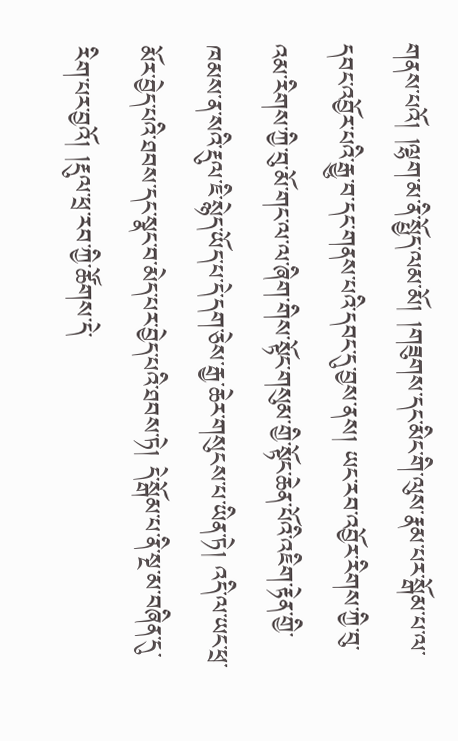གནས་པའོ། །ལྷག་མ་ནི་སྤྱོད་ལམ་མོ། །གཟུགས་དང་མིང་གི་ལུས་རྣམ་པར་སྒོམ་པ་ལ་དབང་འབྱོར་པའི་རྒྱུ་བ་དང་གནས་པའི་དབང་དུ་བྱས་ནས། ཡང་རབ་འབྱོར་རིགས་ཀྱི་བུ་འམ་རིགས་ཀྱི་བུ་མོ་གང་ལ་ལ་ཞིག་གིས་སྟོང་གསུམ་གྱི་སྟོང་ཆེན་པོའི་འཇིག་རྟེན་གྱི་ཁམས་ན་སའི་རྡུལ་ཇི་སྙེད་ཡོད་པ་དེ་དག་ཅེས་རྒྱ་ཆེར་གསུངས་པ་ཡིན་ཏེ། འདི་ལ་ཡང་ཕྲ་མོར་བྱེད་པའི་ཐབས་དང་སྣང་བ་མེད་པར་བྱེད་པའི་ཐབས་ཏེ། དེ་སྒོམ་པ་ནི་སྔ་མ་བཞིན་དུ་རིག་པར་བྱའོ། །རྡུལ་ཕྲ་རབ་ཀྱི་ཚོགས་དེ་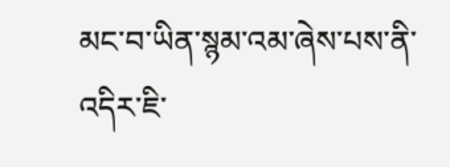མང་བ་ཡིན་སྙམ་འམ་ཞེས་པས་ནི་འདིར་ཇི་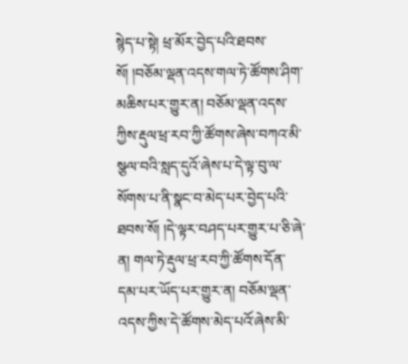སྙེད་པ་སྟེ། ཕྲ་མོར་བྱེད་པའི་ཐབས་སོ། །བཅོམ་ལྡན་འདས་གལ་ཏེ་ཚོགས་ཤིག་མཆིས་པར་གྱུར་ན། བཅོམ་ལྡན་འདས་ཀྱིས་རྡུལ་ཕྲ་རབ་ཀྱི་ཚོགས་ཞེས་བཀའ་མི་སྩལ་བའི་སླད་དུའོ་ཞེས་པ་དེ་ལྟ་བུ་ལ་སོགས་པ་ནི་སྣང་བ་མེད་པར་བྱེད་པའི་ཐབས་སོ། །དེ་ལྟར་བཤད་པར་གྱུར་པ་ཅི་ཞེ་ན། གལ་ཏེ་རྡུལ་ཕྲ་རབ་ཀྱི་ཚོགས་དོན་དམ་པར་ཡོད་པར་གྱུར་ན། བཅོམ་ལྡན་འདས་ཀྱིས་དེ་ཚོགས་མེད་པའོ་ཞེས་མི་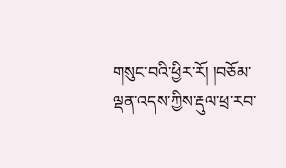གསུང་བའི་ཕྱིར་རོ། །བཅོམ་ལྡན་འདས་ཀྱིས་རྡུལ་ཕྲ་རབ་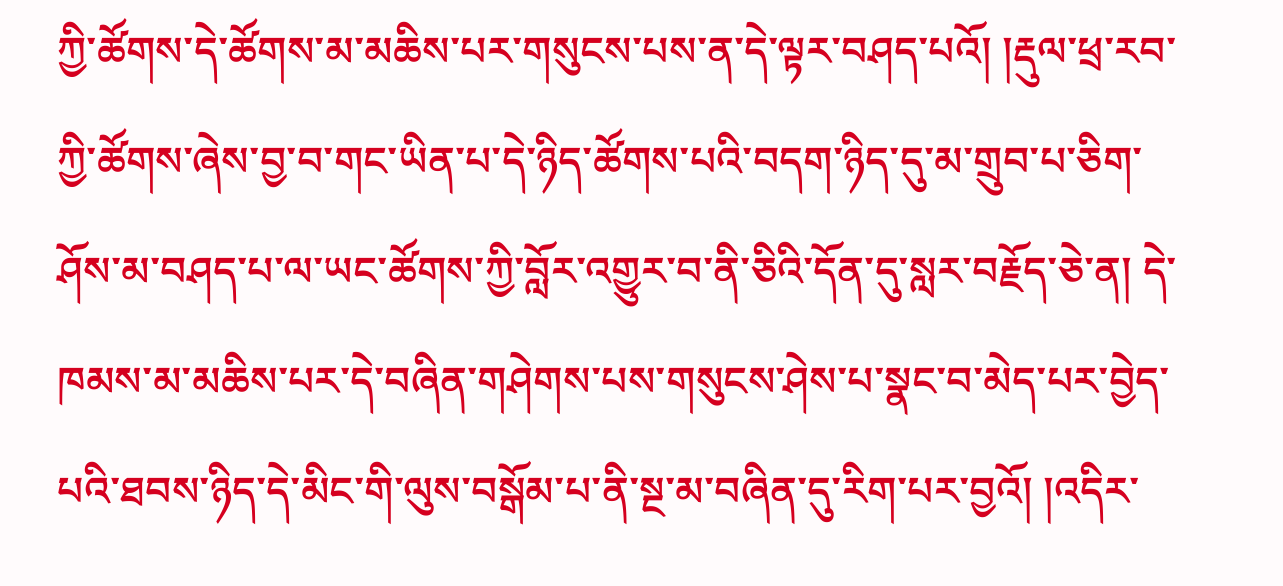ཀྱི་ཚོགས་དེ་ཚོགས་མ་མཆིས་པར་གསུངས་པས་ན་དེ་ལྟར་བཤད་པའོ། །རྡུལ་ཕྲ་རབ་ཀྱི་ཚོགས་ཞེས་བྱ་བ་གང་ཡིན་པ་དེ་ཉིད་ཚོགས་པའི་བདག་ཉིད་དུ་མ་གྲུབ་པ་ཅིག་ཤོས་མ་བཤད་པ་ལ་ཡང་ཚོགས་ཀྱི་བློར་འགྱུར་བ་ནི་ཅིའི་དོན་དུ་སླར་བརྗོད་ཅེ་ན། དེ་ཁམས་མ་མཆིས་པར་དེ་བཞིན་གཤེགས་པས་གསུངས་ཤེས་པ་སྣང་བ་མེད་པར་བྱེད་པའི་ཐབས་ཉིད་དེ་མིང་གི་ལུས་བསྒོམ་པ་ནི་སྔ་མ་བཞིན་དུ་རིག་པར་བྱའོ། །འདིར་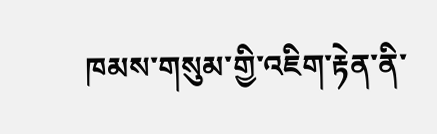ཁམས་གསུམ་གྱི་འཇིག་རྟེན་ནི་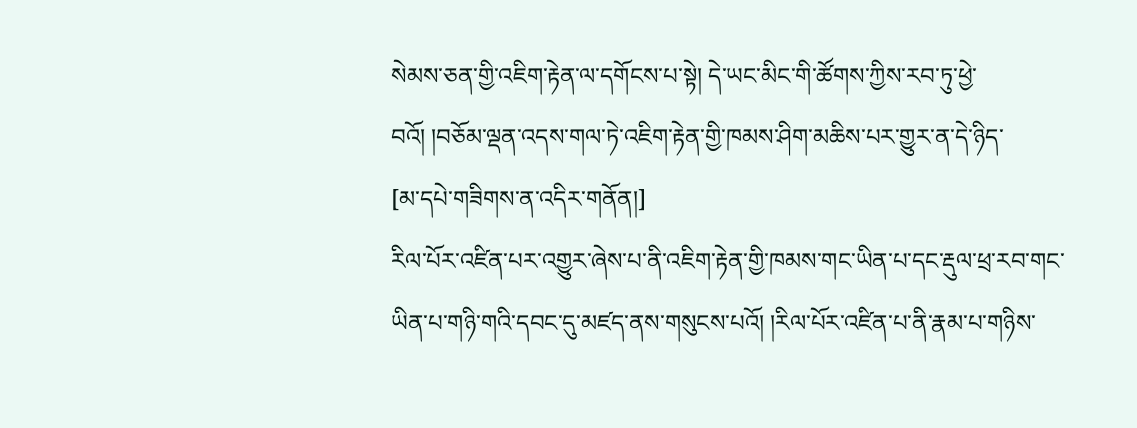སེམས་ཅན་གྱི་འཇིག་རྟེན་ལ་དགོངས་པ་སྟེ། དེ་ཡང་མིང་གི་ཚོགས་ཀྱིས་རབ་ཏུ་ཕྱེ་བའོ། །བཅོམ་ལྡན་འདས་གལ་ཏེ་འཇིག་རྟེན་གྱི་ཁམས་ཤིག་མཆིས་པར་གྱུར་ན་དེ་ཉིད་
[མ་དཔེ་གཟིགས་ན་འདིར་གནོན།]
རིལ་པོར་འཛིན་པར་འགྱུར་ཞེས་པ་ནི་འཇིག་རྟེན་གྱི་ཁམས་གང་ཡིན་པ་དང་རྡུལ་ཕྲ་རབ་གང་ཡིན་པ་གཉི་གའི་དབང་དུ་མཛད་ནས་གསུངས་པའོ། །རིལ་པོར་འཛིན་པ་ནི་རྣམ་པ་གཉིས་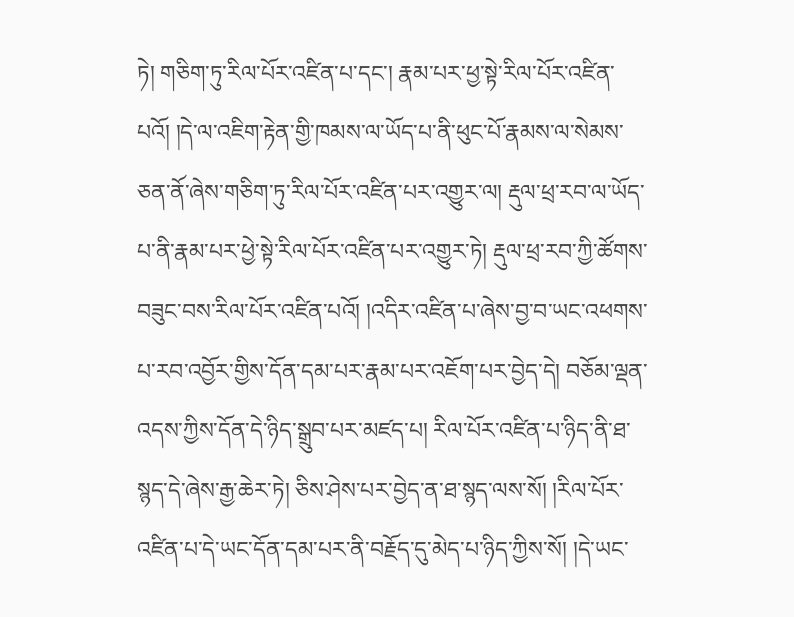ཏེ། གཅིག་ཏུ་རིལ་པོར་འཛིན་པ་དང་། རྣམ་པར་ཕྱ་སྟེ་རིལ་པོར་འཛིན་པའོ། །དེ་ལ་འཇིག་རྟེན་གྱི་ཁམས་ལ་ཡོད་པ་ནི་ཕུང་པོ་རྣམས་ལ་སེམས་ཅན་ནོ་ཞེས་གཅིག་ཏུ་རིལ་པོར་འཛིན་པར་འགྱུར་ལ། རྡུལ་ཕྲ་རབ་ལ་ཡོད་པ་ནི་རྣམ་པར་ཕྱེ་སྟེ་རིལ་པོར་འཛིན་པར་འགྱུར་ཏེ། རྡུལ་ཕྲ་རབ་ཀྱི་ཚོགས་བཟུང་བས་རིལ་པོར་འཛིན་པའོ། །འདིར་འཛིན་པ་ཞེས་བྱ་བ་ཡང་འཕགས་པ་རབ་འབྱོར་གྱིས་དོན་དམ་པར་རྣམ་པར་འཇོག་པར་བྱེད་དེ། བཅོམ་ལྡན་འདས་ཀྱིས་དོན་དེ་ཉིད་སྒྲུབ་པར་མཛད་པ། རིལ་པོར་འཛིན་པ་ཉིད་ནི་ཐ་སྙད་དེ་ཞེས་རྒྱ་ཆེར་ཏེ། ཅིས་ཤེས་པར་བྱེད་ན་ཐ་སྙད་ལས་སོ། །རིལ་པོར་འཛིན་པ་དེ་ཡང་དོན་དམ་པར་ནི་བརྗོད་དུ་མེད་པ་ཉིད་ཀྱིས་སོ། །དེ་ཡང་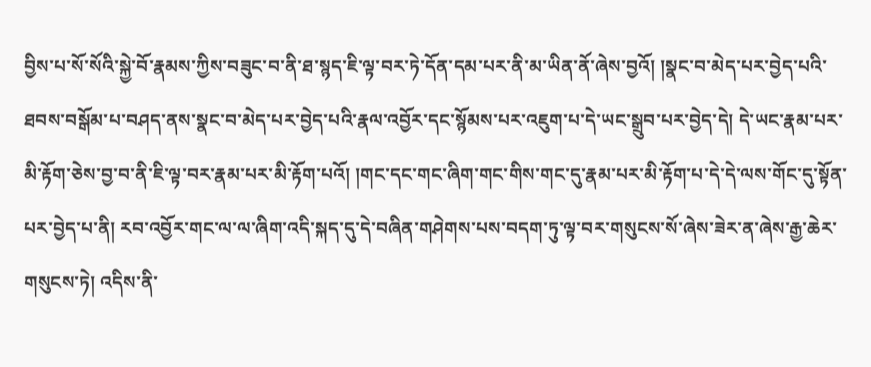བྱིས་པ་སོ་སོའི་སྐྱེ་བོ་རྣམས་ཀྱིས་བཟུང་བ་ནི་ཐ་སྙད་ཇི་ལྟ་བར་ཏེ་དོན་དམ་པར་ནི་མ་ཡིན་ནོ་ཞེས་བྱའོ། །སྣང་བ་མེད་པར་བྱེད་པའི་ཐབས་བསྒོམ་པ་བཤད་ནས་སྣང་བ་མེད་པར་བྱེད་པའི་རྣལ་འབྱོར་དང་སྙོམས་པར་འཇུག་པ་དེ་ཡང་སྒྲུབ་པར་བྱེད་དེ། དེ་ཡང་རྣམ་པར་མི་རྟོག་ཅེས་བྱ་བ་ནི་ཇི་ལྟ་བར་རྣམ་པར་མི་རྟོག་པའོ། །གང་དང་གང་ཞིག་གང་གིས་གང་དུ་རྣམ་པར་མི་རྟོག་པ་དེ་དེ་ལས་གོང་དུ་སྟོན་པར་བྱེད་པ་ནི། རབ་འབྱོར་གང་ལ་ལ་ཞིག་འདི་སྐད་དུ་དེ་བཞིན་གཤེགས་པས་བདག་ཏུ་ལྟ་བར་གསུངས་སོ་ཞེས་ཟེར་ན་ཞེས་རྒྱ་ཆེར་གསུངས་ཏེ། འདིས་ནི་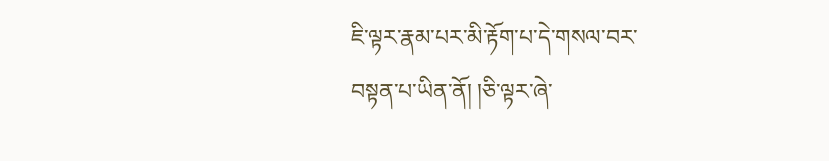ཇི་ལྟར་རྣམ་པར་མི་རྟོག་པ་དེ་གསལ་བར་བསྟན་པ་ཡིན་ནོ། །ཅི་ལྟར་ཞེ་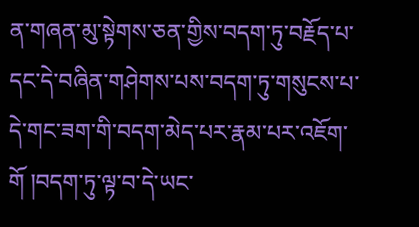ན་གཞན་མུ་སྟེགས་ཅན་གྱིས་བདག་ཏུ་བརྗོད་པ་དང་དེ་བཞིན་གཤེགས་པས་བདག་ཏུ་གསུངས་པ་དེ་གང་ཟག་གི་བདག་མེད་པར་རྣམ་པར་འཇོག་གོ །བདག་ཏུ་ལྟ་བ་དེ་ཡང་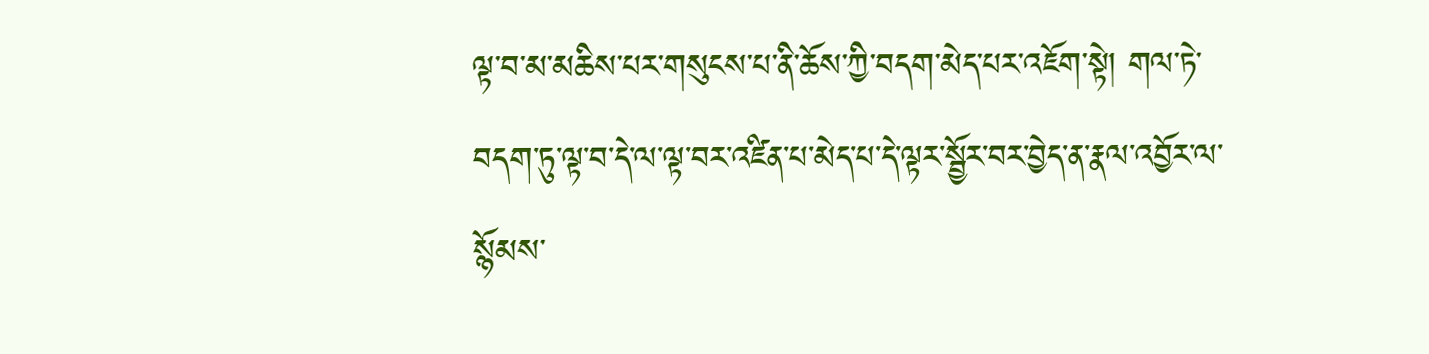ལྟ་བ་མ་མཆིས་པར་གསུངས་པ་ནི་ཆོས་ཀྱི་བདག་མེད་པར་འཇོག་སྟེ། གལ་ཏེ་བདག་ཏུ་ལྟ་བ་དེ་ལ་ལྟ་བར་འཛིན་པ་མེད་པ་དེ་ལྟར་སྦྱོར་བར་བྱེད་ན་རྣལ་འབྱོར་ལ་སྙོམས་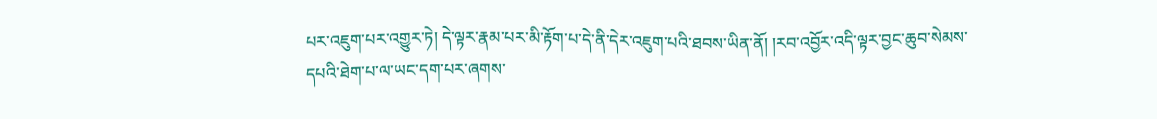པར་འཇུག་པར་འགྱུར་ཏེ། དེ་ལྟར་རྣམ་པར་མི་རྟོག་པ་དེ་ནི་དེར་འཇུག་པའི་ཐབས་ཡིན་ནོ། །རབ་འབྱོར་འདི་ལྟར་བྱང་ཆུབ་སེམས་དཔའི་ཐེག་པ་ལ་ཡང་དག་པར་ཞགས་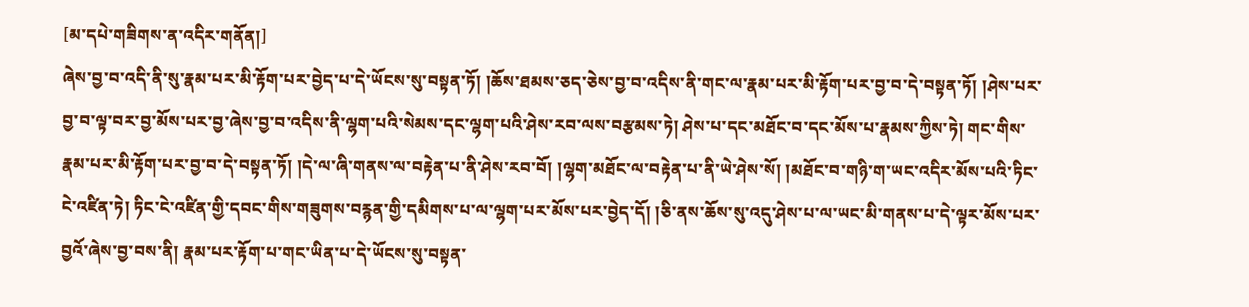[མ་དཔེ་གཟིགས་ན་འདིར་གནོན།]
ཞེས་བྱ་བ་འདི་ནི་སུ་རྣམ་པར་མི་རྟོག་པར་བྱེད་པ་དེ་ཡོངས་སུ་བསྟན་ཏོ། །ཆོས་ཐམས་ཅད་ཅེས་བྱ་བ་འདིས་ནི་གང་ལ་རྣམ་པར་མི་རྟོག་པར་བྱ་བ་དེ་བསྟན་ཏོ། །ཤེས་པར་བྱ་བ་ལྟ་བར་བྱ་མོས་པར་བྱ་ཞེས་བྱ་བ་འདིས་ནི་ལྷག་པའི་སེམས་དང་ལྷག་པའི་ཤེས་རབ་ལས་བརྩམས་ཏེ། ཤེས་པ་དང་མཐོང་བ་དང་མོས་པ་རྣམས་ཀྱིས་ཏེ། གང་གིས་རྣམ་པར་མི་རྟོག་པར་བྱ་བ་དེ་བསྟན་ཏོ། །དེ་ལ་ཞི་གནས་ལ་བརྟེན་པ་ནི་ཤེས་རབ་བོ། །ལྷག་མཐོང་ལ་བརྟེན་པ་ནི་ཡེ་ཤེས་སོ། །མཐོང་བ་གཉི་ག་ཡང་འདིར་མོས་པའི་ཏིང་ངེ་འཛིན་ཏེ། ཏིང་ངེ་འཛིན་གྱི་དབང་གིས་གཟུགས་བརྙན་གྱི་དམིགས་པ་ལ་ལྷག་པར་མོས་པར་བྱེད་དོ། །ཅི་ནས་ཆོས་སུ་འདུ་ཤེས་པ་ལ་ཡང་མི་གནས་པ་དེ་ལྟར་མོས་པར་བྱའོ་ཞེས་བྱ་བས་ནི། རྣམ་པར་རྟོག་པ་གང་ཡིན་པ་དེ་ཡོངས་སུ་བསྟན་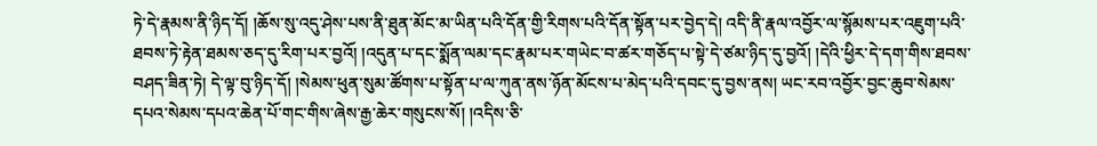ཏེ་དེ་རྣམས་ནི་ཉིད་དོ། །ཆོས་སུ་འདུ་ཤེས་པས་ནི་ཐུན་མོང་མ་ཡིན་པའི་དོན་གྱི་རིགས་པའི་དོན་སྟོན་པར་བྱེད་དེ། འདི་ནི་རྣལ་འབྱོར་ལ་སྙོམས་པར་འཇུག་པའི་ཐབས་ཏེ་རྟེན་ཐམས་ཅད་དུ་རིག་པར་བྱའོ། །འདུན་པ་དང་སྨོན་ལམ་དང་རྣམ་པར་གཡེང་བ་ཚར་གཅོད་པ་སྟེ་དེ་ཙམ་ཉིད་དུ་བྱའོ། །དེའི་ཕྱིར་དེ་དག་གིས་ཐབས་བཤད་ཟིན་ཏེ། དེ་ལྟ་བུ་ཉིད་དོ། །སེམས་ཕུན་སུམ་ཚོགས་པ་སྟོན་པ་ལ་ཀུན་ནས་ཉོན་མོངས་པ་མེད་པའི་དབང་དུ་བྱས་ནས། ཡང་རབ་འབྱོར་བྱང་ཆུབ་སེམས་དཔའ་སེམས་དཔའ་ཆེན་པོ་གང་གིས་ཞེས་རྒྱ་ཆེར་གསུངས་སོ། །འདིས་ཅི་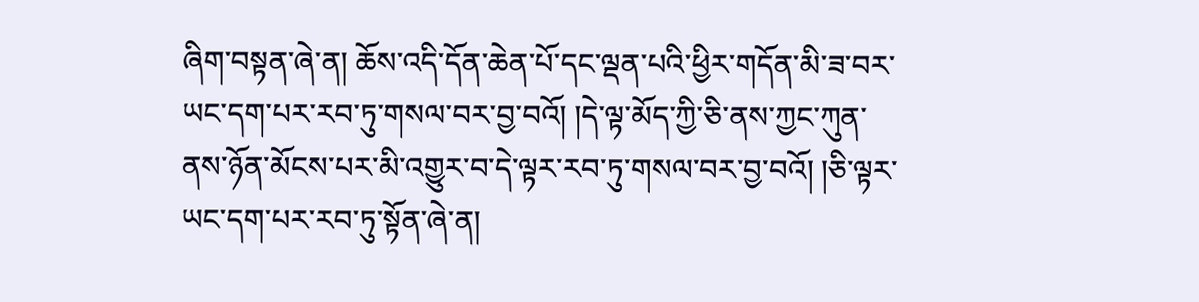ཞིག་བསྟན་ཞེ་ན། ཆོས་འདི་དོན་ཆེན་པོ་དང་ལྡན་པའི་ཕྱིར་གདོན་མི་ཟ་བར་ཡང་དག་པར་རབ་ཏུ་གསལ་བར་བྱ་བའོ། །དེ་ལྟ་མོད་ཀྱི་ཅི་ནས་ཀྱང་ཀུན་ནས་ཉོན་མོངས་པར་མི་འགྱུར་བ་དེ་ལྟར་རབ་ཏུ་གསལ་བར་བྱ་བའོ། །ཅི་ལྟར་ཡང་དག་པར་རབ་ཏུ་སྟོན་ཞེ་ན།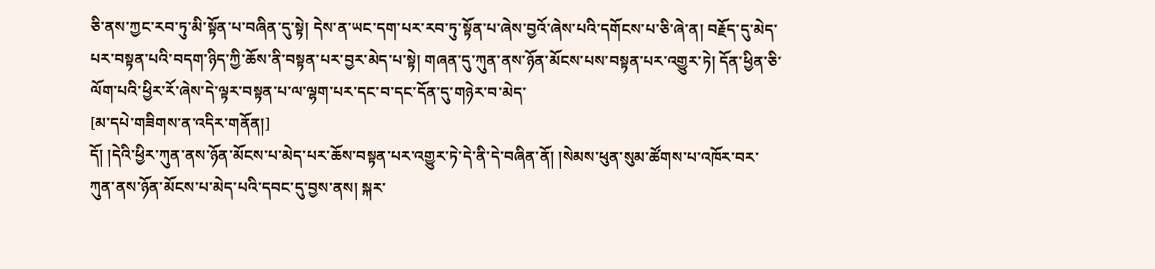ཅི་ནས་ཀྱང་རབ་ཏུ་མི་སྟོན་པ་བཞིན་དུ་སྟེ། དེས་ན་ཡང་དག་པར་རབ་ཏུ་སྟོན་པ་ཞེས་བྱའོ་ཞེས་པའི་དགོངས་པ་ཅི་ཞེ་ན། བརྗོད་དུ་མེད་པར་བསྟན་པའི་བདག་ཉིད་ཀྱི་ཆོས་ནི་བསྟན་པར་བྱར་མེད་པ་སྟེ། གཞན་དུ་ཀུན་ནས་ཉོན་མོངས་པས་བསྟན་པར་འགྱུར་ཏེ། དོན་ཕྱིན་ཅི་ལོག་པའི་ཕྱིར་རོ་ཞེས་དེ་ལྟར་བསྟན་པ་ལ་ལྷག་པར་དང་བ་དང་དོན་དུ་གཉེར་བ་མེད་
[མ་དཔེ་གཟིགས་ན་འདིར་གནོན།]
དོ། །དེའི་ཕྱིར་ཀུན་ནས་ཉོན་མོངས་པ་མེད་པར་ཆོས་བསྟན་པར་འགྱུར་ཏེ་དེ་ནི་དེ་བཞིན་ནོ། །སེམས་ཕུན་སུམ་ཚོགས་པ་འཁོར་བར་ཀུན་ནས་ཉོན་མོངས་པ་མེད་པའི་དབང་དུ་བྱས་ནས། སྐར་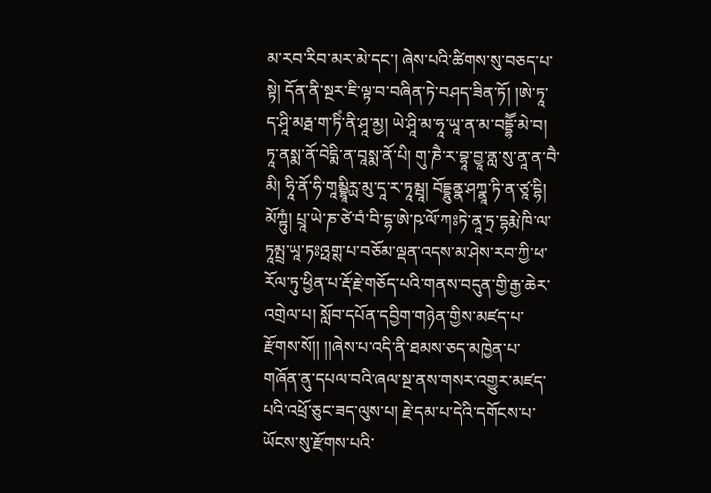མ་རབ་རིབ་མར་མེ་དང་། ཞེས་པའི་ཚིགས་སུ་བཅད་པ་སྟེ། དོན་ནི་སྔར་ཇི་ལྟ་བ་བཞིན་ཏེ་བཤད་ཟིན་ཏོ། །ཨེ་ཏཱ་ད་ཤཱི་མརྠ་ག་ཏིཾ་ནི་ཤཱ་མྱ། ཡེ་ཤཱི་མ་ཧཱ་ཡཱ་ན་མ་བདྡྷཽ་མེ་བ། ཏཱ་ནསྨ་ནོ་བེདྨི་ན་བཱསྨ་ནོ་པི། གུ་ཎཻ་ར་བྷཱ་བྱཱ་ནླ་སུ་ནཱ་ན་བཻ་མི། ཧཱི་ནོ་ཧི་གཱམྦྷཱིཪྻ་མུ་དཱ་ར་ཏཱམྦཱ། བོདྡྷུནྣ་ཤཀྣཱ་ཏི་ན་ཙཱ་དྷི། མོཀྟུཾ། པྲཱ་ཡེ་ཎ་ཙེ་བཾ་བི་དྷ་ཨེ་ཥ་ལོ་ཀཿཏེ་ནཱ་ཏྲ་དྷརྨེ་ཁི་ལ་ཏཱམྤྲ་ཡཱ་ཏཿའྥགྶ་པ་བཅོམ་ལྡན་འདས་མ་ཤེས་རབ་ཀྱི་ཕ་རོལ་ཏུ་ཕྱིན་པ་རྡོ་རྗེ་གཅོད་པའི་གནས་བདུན་གྱི་རྒྱ་ཆེར་འགྲེལ་པ། སློབ་དཔོན་དབྱིག་གཉེན་གྱིས་མཛད་པ་རྫོགས་སོ།། །།ཞེས་པ་འདི་ནི་ཐམས་ཅད་མཁྱེན་པ་གཞོན་ནུ་དཔལ་བའི་ཞལ་སྔ་ནས་གསར་འགྱུར་མཛད་པའི་འཕྲོ་ཅུང་ཟད་ལུས་པ། རྗེ་དམ་པ་དེའི་དགོངས་པ་ཡོངས་སུ་རྫོགས་པའི་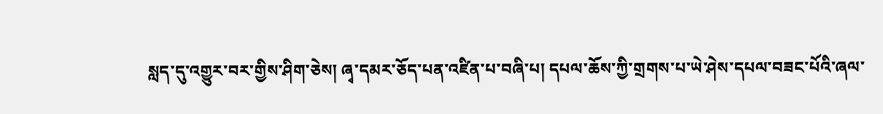སླད་དུ་འགྱུར་བར་གྱིས་ཤིག་ཅེས། ཞྭ་དམར་ཅོད་པན་འཛིན་པ་བཞི་པ། དཔལ་ཆོས་ཀྱི་གྲགས་པ་ཡེ་ཤེས་དཔལ་བཟང་པོའི་ཞལ་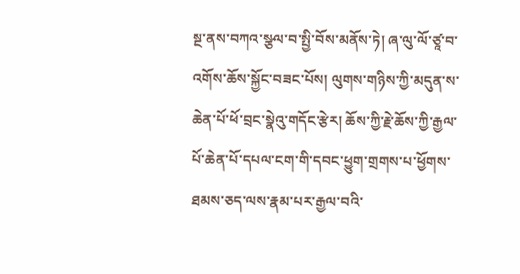སྔ་ནས་བཀའ་སྩལ་བ་སྤྱི་བོས་མནོས་ཏེ། ཞ་ལུ་ལོ་ཙཱ་བ་འགོས་ཆོས་སྐྱོང་བཟང་པོས། ལུགས་གཉིས་ཀྱི་མདུན་ས་ཆེན་པོ་ཕོ་བྲང་སྣེའུ་གདོང་རྩེར། ཆོས་ཀྱི་རྗེ་ཆོས་ཀྱི་རྒྱལ་པོ་ཆེན་པོ་དཔལ་ངག་གི་དབང་ཕྱུག་གྲགས་པ་ཕྱོགས་ཐམས་ཅད་ལས་རྣམ་པར་རྒྱལ་བའི་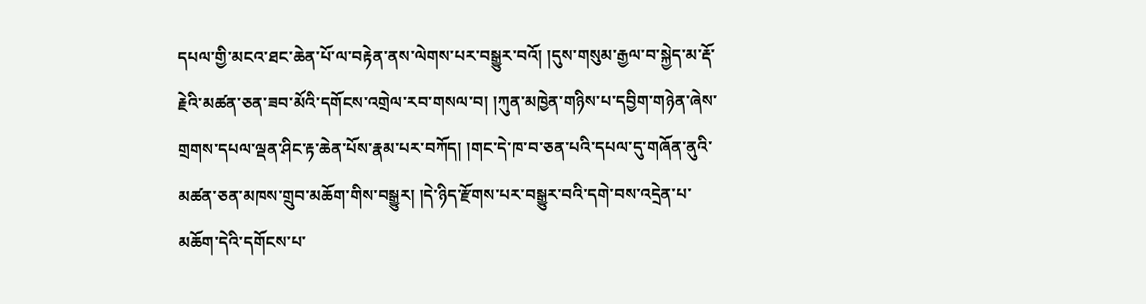དཔལ་གྱི་མངའ་ཐང་ཆེན་པོ་ལ་བརྟེན་ནས་ལེགས་པར་བསྒྱུར་བའོ། །དུས་གསུམ་རྒྱལ་བ་སྐྱེད་མ་རྡོ་རྗེའི་མཚན་ཅན་ཟབ་མོའི་དགོངས་འགྲེལ་རབ་གསལ་བ། །ཀུན་མཁྱེན་གཉིས་པ་དབྱིག་གཉེན་ཞེས་གྲགས་དཔལ་ལྡན་ཤིང་རྟ་ཆེན་པོས་རྣམ་པར་བཀོད། །གང་དེ་ཁ་བ་ཅན་པའི་དཔལ་དུ་གཞོན་ནུའི་མཚན་ཅན་མཁས་གྲུབ་མཆོག་གིས་བསྒྱུར། །དེ་ཉིད་རྫོགས་པར་བསྒྱུར་བའི་དགེ་བས་འདྲེན་པ་མཆོག་དེའི་དགོངས་པ་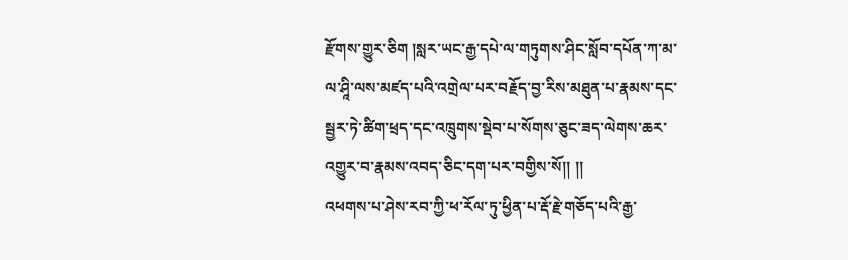རྫོགས་གྱུར་ཅིག །སླར་ཡང་རྒྱ་དཔེ་ལ་གཏུགས་ཤིང་སློབ་དཔོན་ཀ་མ་ལ་ཤཱི་ལས་མཛད་པའི་འགྲེལ་པར་བརྗོད་བྱ་རིས་མཐུན་པ་རྣམས་དང་སྦྱར་ཏེ་ཚིག་ཕྲད་དང་འཁྲུགས་སྡེབ་པ་སོགས་ཅུང་ཟད་ལེགས་ཆར་འགྱུར་བ་རྣམས་འབད་ཅིང་དག་པར་བགྱིས་སོ།། །།
འཕགས་པ་ཤེས་རབ་ཀྱི་ཕ་རོལ་ཏུ་ཕྱིན་པ་རྡོ་རྗེ་གཅོད་པའི་རྒྱ་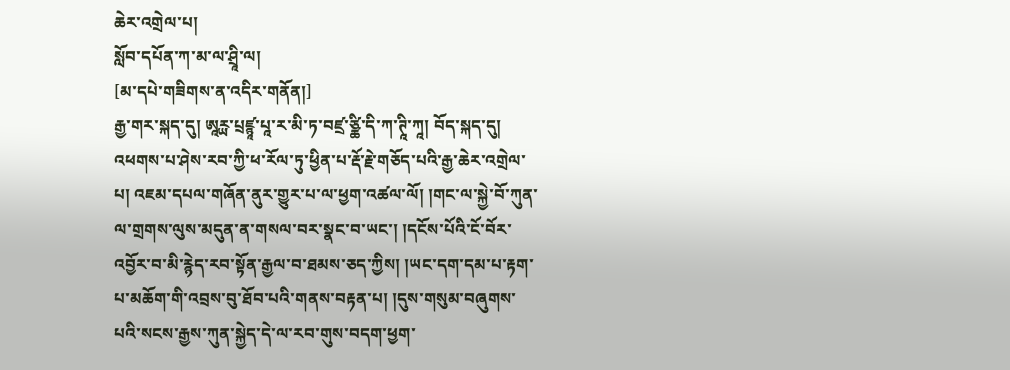ཆེར་འགྲེལ་པ།
སློབ་དཔོན་ཀ་མ་ལ་ཤྲཱི་ལ།
[མ་དཔེ་གཟིགས་ན་འདིར་གནོན།]
རྒྱ་གར་སྐད་དུ། ཨཱཪྻ་པྲཛྙཱ་པཱ་ར་མི་ཏ་བཛྲ་ཙྪི་དི་ཀ་ཊཱི་ཀཱ། བོད་སྐད་དུ། འཕགས་པ་ཤེས་རབ་ཀྱི་ཕ་རོལ་ཏུ་ཕྱིན་པ་རྡོ་རྗེ་གཅོད་པའི་རྒྱ་ཆེར་འགྲེལ་པ། འཇམ་དཔལ་གཞོན་ནུར་གྱུར་པ་ལ་ཕྱག་འཚལ་ལོ། །གང་ལ་སྐྱེ་བོ་ཀུན་ལ་གྲགས་ལུས་མདུན་ན་གསལ་བར་སྣང་བ་ཡང་། །དངོས་པོའི་ངོ་བོར་འབྱོར་བ་མི་རྙེད་རབ་སྟོན་རྒྱལ་བ་ཐམས་ཅད་ཀྱིས། །ཡང་དག་དམ་པ་རྟག་པ་མཆོག་གི་འབྲས་བུ་ཐོབ་པའི་གནས་བརྟན་པ། །དུས་གསུམ་བཞུགས་པའི་སངས་རྒྱས་ཀུན་སྐྱེད་དེ་ལ་རབ་གུས་བདག་ཕྱག་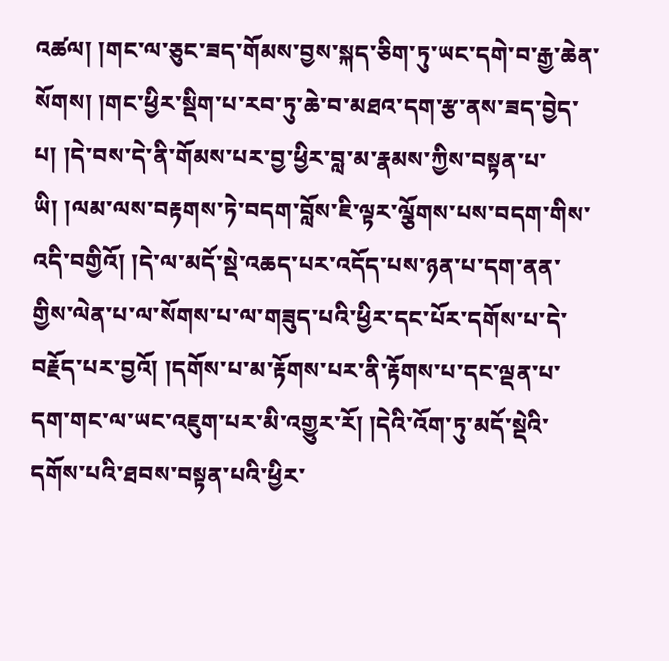འཚལ། །གང་ལ་ཅུང་ཟད་གོམས་བྱས་སྐད་ཅིག་ཏུ་ཡང་དགེ་བ་རྒྱ་ཆེན་སོགས། །གང་ཕྱིར་སྡིག་པ་རབ་ཏུ་ཆེ་བ་མཐའ་དག་རྩ་ནས་ཟད་བྱེད་པ། །དེ་བས་དེ་ནི་གོམས་པར་བྱ་ཕྱིར་བླ་མ་རྣམས་ཀྱིས་བསྟན་པ་ཡི། །ལམ་ལས་བརྟགས་ཏེ་བདག་བློས་ཇི་ལྟར་ལྕོགས་པས་བདག་གིས་འདི་བགྱིའོ། །དེ་ལ་མདོ་སྡེ་འཆད་པར་འདོད་པས་ཉན་པ་དག་ནན་གྱིས་ལེན་པ་ལ་སོགས་པ་ལ་གཟུད་པའི་ཕྱིར་དང་པོར་དགོས་པ་དེ་བརྗོད་པར་བྱའོ། །དགོས་པ་མ་རྟོགས་པར་ནི་རྟོགས་པ་དང་ལྡན་པ་དག་གང་ལ་ཡང་འཇུག་པར་མི་འགྱུར་རོ། །དེའི་འོག་ཏུ་མདོ་སྡེའི་དགོས་པའི་ཐབས་བསྟན་པའི་ཕྱིར་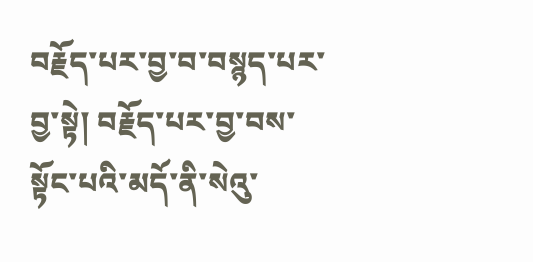བརྗོད་པར་བྱ་བ་བསྙད་པར་བྱ་སྟེ། བརྗོད་པར་བྱ་བས་སྟོང་པའི་མདོ་ནི་སེའུ་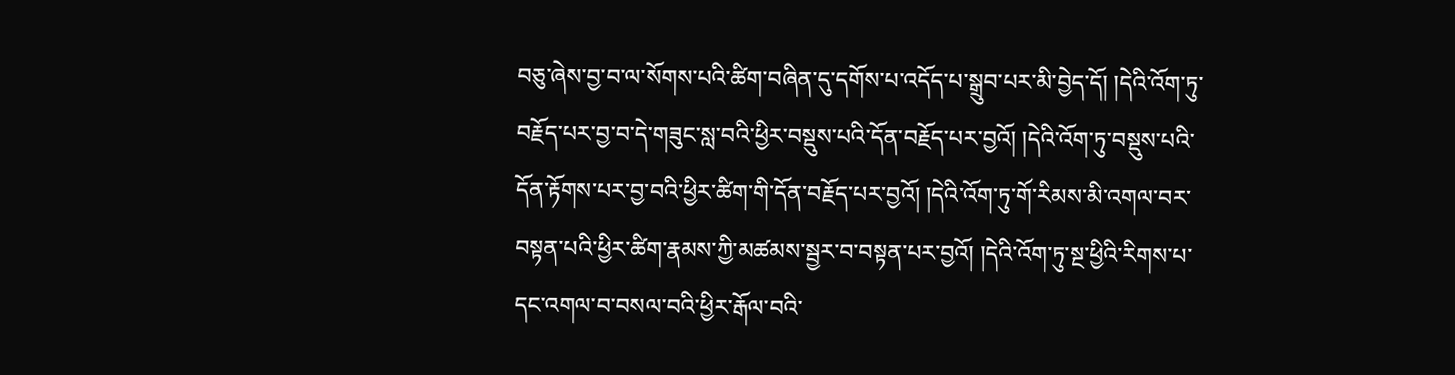བཅུ་ཞེས་བྱ་བ་ལ་སོགས་པའི་ཚིག་བཞིན་དུ་དགོས་པ་འདོད་པ་སྒྲུབ་པར་མི་བྱེད་དོ། །དེའི་འོག་ཏུ་བརྗོད་པར་བྱ་བ་དེ་གཟུང་སླ་བའི་ཕྱིར་བསྡུས་པའི་དོན་བརྗོད་པར་བྱའོ། །དེའི་འོག་ཏུ་བསྡུས་པའི་དོན་རྟོགས་པར་བྱ་བའི་ཕྱིར་ཚིག་གི་དོན་བརྗོད་པར་བྱའོ། །དེའི་འོག་ཏུ་གོ་རིམས་མི་འགལ་བར་བསྟན་པའི་ཕྱིར་ཚིག་རྣམས་ཀྱི་མཚམས་སྦྱར་བ་བསྟན་པར་བྱའོ། །དེའི་འོག་ཏུ་སྔ་ཕྱིའི་རིགས་པ་དང་འགལ་བ་བསལ་བའི་ཕྱིར་རྒོལ་བའི་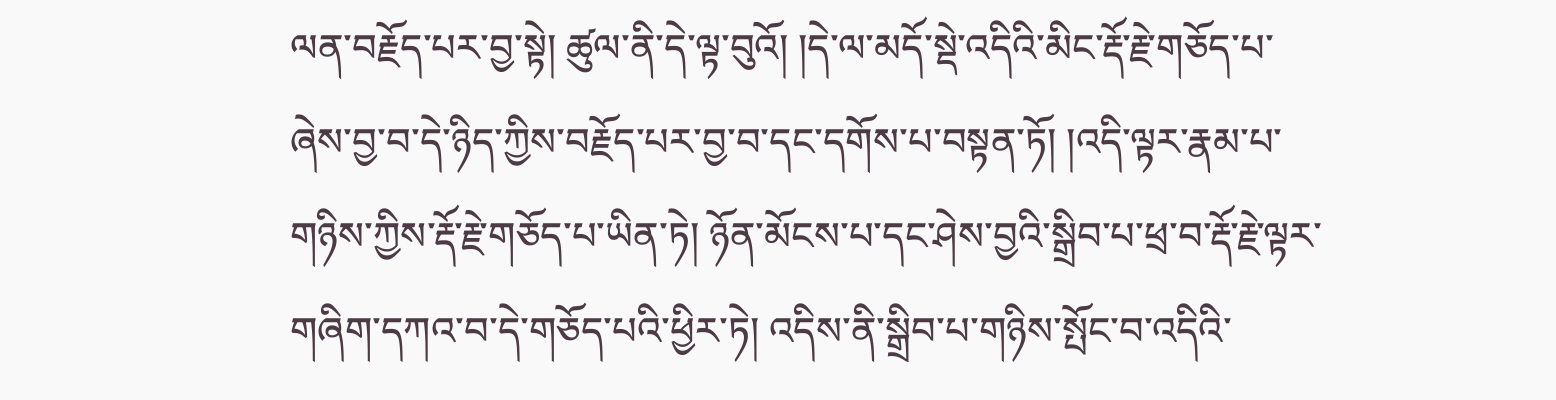ལན་བརྗོད་པར་བྱ་སྟེ། ཚུལ་ནི་དེ་ལྟ་བུའོ། །དེ་ལ་མདོ་སྡེ་འདིའི་མིང་རྡོ་རྗེ་གཅོད་པ་ཞེས་བྱ་བ་དེ་ཉིད་ཀྱིས་བརྗོད་པར་བྱ་བ་དང་དགོས་པ་བསྟན་ཏོ། །འདི་ལྟར་རྣམ་པ་གཉིས་ཀྱིས་རྡོ་རྗེ་གཅོད་པ་ཡིན་ཏེ། ཉོན་མོངས་པ་དང་ཤེས་བྱའི་སྒྲིབ་པ་ཕྲ་བ་རྡོ་རྗེ་ལྟར་གཞིག་དཀའ་བ་དེ་གཅོད་པའི་ཕྱིར་ཏེ། འདིས་ནི་སྒྲིབ་པ་གཉིས་སྤོང་བ་འདིའི་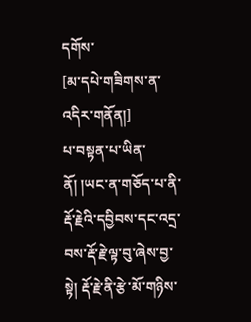དགོས་
[མ་དཔེ་གཟིགས་ན་འདིར་གནོན།]
པ་བསྟན་པ་ཡིན་ནོ། །ཡང་ན་གཅོད་པ་ནི་རྡོ་རྗེའི་དབྱིབས་དང་འདྲ་བས་རྡོ་རྗེ་ལྟ་བུ་ཞེས་བྱ་སྟེ། རྡོ་རྗེ་ནི་རྩེ་མོ་གཉིས་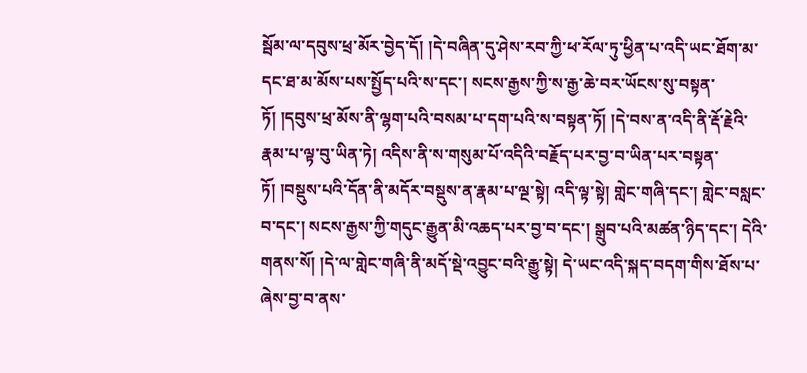སྦོམ་ལ་དབུས་ཕྲ་མོར་བྱེད་དོ། །དེ་བཞིན་དུ་ཤེས་རབ་ཀྱི་ཕ་རོལ་ཏུ་ཕྱིན་པ་འདི་ཡང་ཐོག་མ་དང་ཐ་མ་མོས་པས་སྤྱོད་པའི་ས་དང་། སངས་རྒྱས་ཀྱི་ས་རྒྱ་ཆེ་བར་ཡོངས་སུ་བསྟན་ཏོ། །དབུས་ཕྲ་མོས་ནི་ལྷག་པའི་བསམ་པ་དག་པའི་ས་བསྟན་ཏོ། །དེ་བས་ན་འདི་ནི་རྡོ་རྗེའི་རྣམ་པ་ལྟ་བུ་ཡིན་ཏེ། འདིས་ནི་ས་གསུམ་པོ་འདིའི་བརྗོད་པར་བྱ་བ་ཡིན་པར་བསྟན་ཏོ། །བསྡུས་པའི་དོན་ནི་མདོར་བསྡུས་ན་རྣམ་པ་ལྔ་སྟེ། འདི་ལྟ་སྟེ། གླེང་གཞི་དང་། གླེང་བསླང་བ་དང་། སངས་རྒྱས་ཀྱི་གདུང་རྒྱུན་མི་འཆད་པར་བྱ་བ་དང་། སྒྲུབ་པའི་མཚན་ཉིད་དང་། དེའི་གནས་སོ། །དེ་ལ་གླེང་གཞི་ནི་མདོ་སྡེ་འབྱུང་བའི་རྒྱུ་སྟེ། དེ་ཡང་འདི་སྐད་བདག་གིས་ཐོས་པ་ཞེས་བྱ་བ་ནས་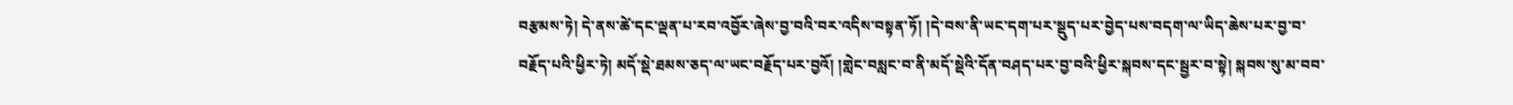བརྩམས་ཏེ། དེ་ནས་ཚེ་དང་ལྡན་པ་རབ་འབྱོར་ཞེས་བྱ་བའི་བར་འདིས་བསྟན་ཏོ། །དེ་བས་ནི་ཡང་དག་པར་སྡུད་པར་བྱེད་པས་བདག་ལ་ཡིད་ཆེས་པར་བྱ་བ་བརྗོད་པའི་ཕྱིར་ཏེ། མདོ་སྡེ་ཐམས་ཅད་ལ་ཡང་བརྗོད་པར་བྱའོ། །གླེང་བསླང་བ་ནི་མདོ་སྡེའི་དོན་བཤད་པར་བྱ་བའི་ཕྱིར་སྐབས་དང་སྦྱར་བ་སྟེ། སྐབས་སུ་མ་བབ་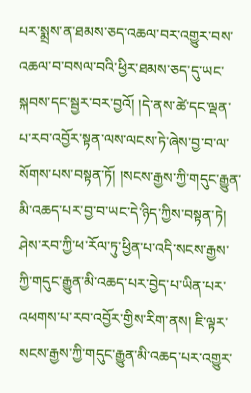པར་སྨྲས་ན་ཐམས་ཅད་འཆལ་བར་འགྱུར་བས་འཆལ་བ་བསལ་བའི་ཕྱིར་ཐམས་ཅད་དུ་ཡང་སྐབས་དང་སྦྱར་བར་བྱའོ། །དེ་ནས་ཚེ་དང་ལྡན་པ་རབ་འབྱོར་སྟན་ལས་ལངས་ཏེ་ཞེས་བྱ་བ་ལ་སོགས་པས་བསྟན་ཏོ། །སངས་རྒྱས་ཀྱི་གདུང་རྒྱུན་མི་འཆད་པར་བྱ་བ་ཡང་དེ་ཉིད་ཀྱིས་བསྟན་ཏེ། ཤེས་རབ་ཀྱི་ཕ་རོལ་ཏུ་ཕྱིན་པ་འདི་སངས་རྒྱས་ཀྱི་གདུང་རྒྱུན་མི་འཆད་པར་བྱེད་པ་ཡིན་པར་འཕགས་པ་རབ་འབྱོར་གྱིས་རིག་ནས། ཇི་ལྟར་སངས་རྒྱས་ཀྱི་གདུང་རྒྱུན་མི་འཆད་པར་འགྱུར་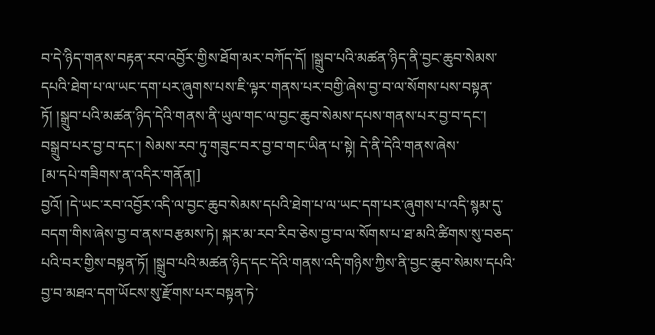བ་དེ་ཉིད་གནས་བརྟན་རབ་འབྱོར་གྱིས་ཐོག་མར་བཀོད་དོ། །སྒྲུབ་པའི་མཚན་ཉིད་ནི་བྱང་ཆུབ་སེམས་དཔའི་ཐེག་པ་ལ་ཡང་དག་པར་ཞུགས་པས་ཇི་ལྟར་གནས་པར་བགྱི་ཞེས་བྱ་བ་ལ་སོགས་པས་བསྟན་ཏོ། །སྒྲུབ་པའི་མཚན་ཉིད་དེའི་གནས་ནི་ཡུལ་གང་ལ་བྱང་ཆུབ་སེམས་དཔས་གནས་པར་བྱ་བ་དང་། བསྒྲུབ་པར་བྱ་བ་དང་། སེམས་རབ་ཏུ་གཟུང་བར་བྱ་བ་གང་ཡིན་པ་སྟེ། དེ་ནི་དེའི་གནས་ཞེས་
[མ་དཔེ་གཟིགས་ན་འདིར་གནོན།]
བྱའོ། །དེ་ཡང་རབ་འབྱོར་འདི་ལ་བྱང་ཆུབ་སེམས་དཔའི་ཐེག་པ་ལ་ཡང་དག་པར་ཞུགས་པ་འདི་སྙམ་དུ་བདག་གིས་ཞེས་བྱ་བ་ནས་བརྩམས་ཏེ། སྐར་མ་རབ་རིབ་ཅེས་བྱ་བ་ལ་སོགས་པ་ཐ་མའི་ཚིགས་སུ་བཅད་པའི་བར་གྱིས་བསྟན་ཏོ། །སྒྲུབ་པའི་མཚན་ཉིད་དང་དེའི་གནས་འདི་གཉིས་ཀྱིས་ནི་བྱང་ཆུབ་སེམས་དཔའི་བྱ་བ་མཐའ་དག་ཡོངས་སུ་རྫོགས་པར་བསྟན་ཏེ་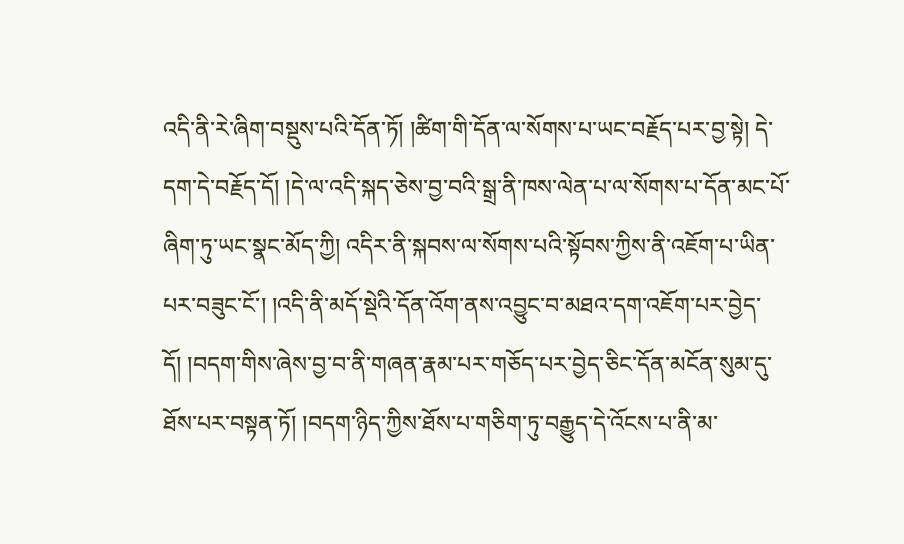འདི་ནི་རེ་ཞིག་བསྡུས་པའི་དོན་ཏོ། །ཚིག་གི་དོན་ལ་སོགས་པ་ཡང་བརྗོད་པར་བྱ་སྟེ། དེ་དག་དེ་བརྗོད་དོ། །དེ་ལ་འདི་སྐད་ཅེས་བྱ་བའི་སྒྲ་ནི་ཁས་ལེན་པ་ལ་སོགས་པ་དོན་མང་པོ་ཞིག་ཏུ་ཡང་སྣང་མོད་ཀྱི། འདིར་ནི་སྐབས་ལ་སོགས་པའི་སྟོབས་ཀྱིས་ནི་འཇོག་པ་ཡིན་པར་བཟུང་ངོ་། །འདི་ནི་མདོ་སྡེའི་དོན་འོག་ནས་འབྱུང་བ་མཐའ་དག་འཇོག་པར་བྱེད་དོ། །བདག་གིས་ཞེས་བྱ་བ་ནི་གཞན་རྣམ་པར་གཅོད་པར་བྱེད་ཅིང་དོན་མངོན་སུམ་དུ་ཐོས་པར་བསྟན་ཏོ། །བདག་ཉིད་ཀྱིས་ཐོས་པ་གཅིག་ཏུ་བརྒྱུད་དེ་འོངས་པ་ནི་མ་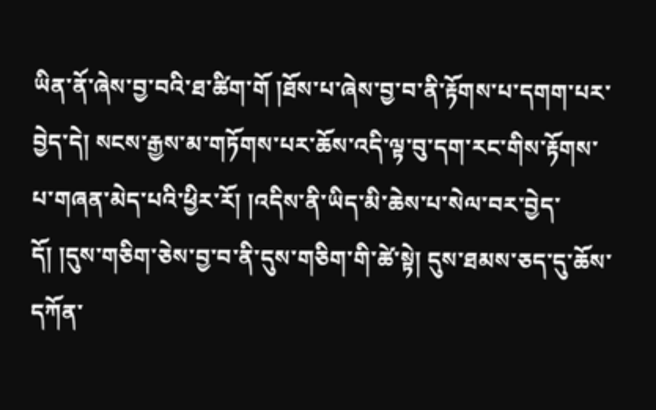ཡིན་ནོ་ཞེས་བྱ་བའི་ཐ་ཚིག་གོ །ཐོས་པ་ཞེས་བྱ་བ་ནི་རྟོགས་པ་དགག་པར་བྱེད་དེ། སངས་རྒྱས་མ་གཏོགས་པར་ཆོས་འདི་ལྟ་བུ་དག་རང་གིས་རྟོགས་པ་གཞན་མེད་པའི་ཕྱིར་རོ། །འདིས་ནི་ཡིད་མི་ཆེས་པ་སེལ་བར་བྱེད་དོ། །དུས་གཅིག་ཅེས་བྱ་བ་ནི་དུས་གཅིག་གི་ཚེ་སྟེ། དུས་ཐམས་ཅད་དུ་ཆོས་དཀོན་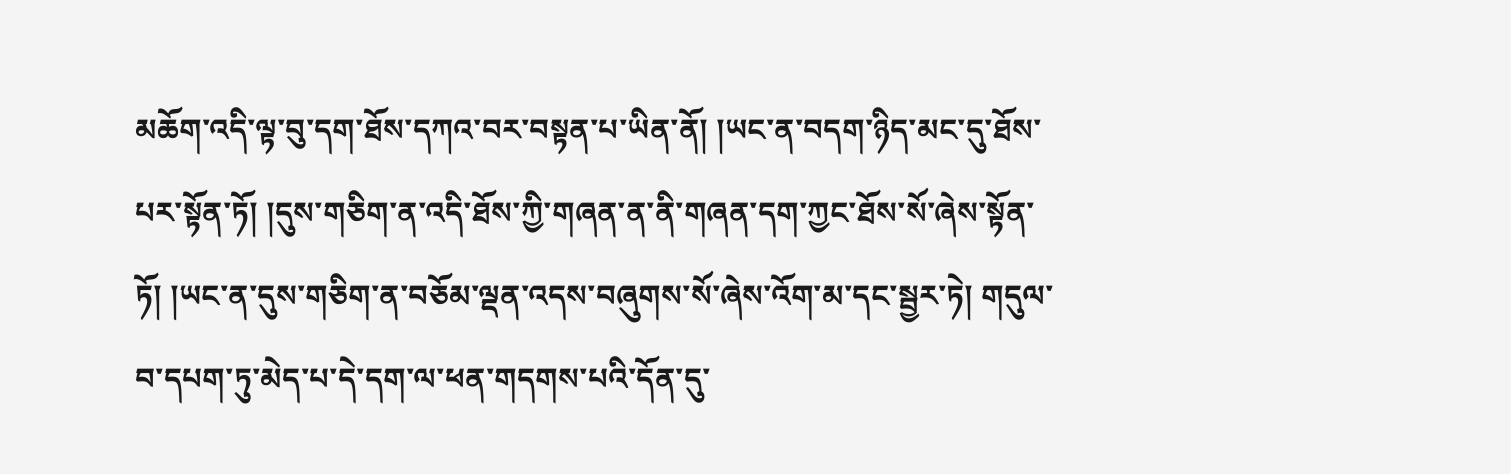མཆོག་འདི་ལྟ་བུ་དག་ཐོས་དཀའ་བར་བསྟན་པ་ཡིན་ནོ། །ཡང་ན་བདག་ཉིད་མང་དུ་ཐོས་པར་སྟོན་ཏོ། །དུས་གཅིག་ན་འདི་ཐོས་ཀྱི་གཞན་ན་ནི་གཞན་དག་ཀྱང་ཐོས་སོ་ཞེས་སྟོན་ཏོ། །ཡང་ན་དུས་གཅིག་ན་བཅོམ་ལྡན་འདས་བཞུགས་སོ་ཞེས་འོག་མ་དང་སྦྱར་ཏེ། གདུལ་བ་དཔག་ཏུ་མེད་པ་དེ་དག་ལ་ཕན་གདགས་པའི་དོན་དུ་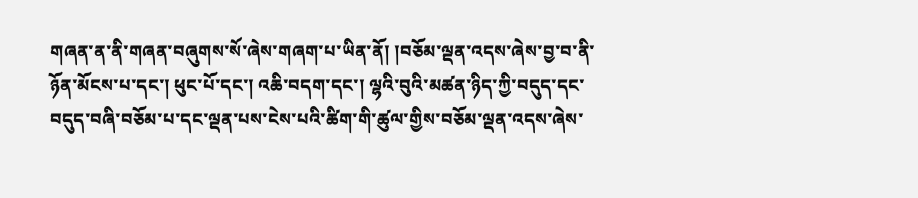གཞན་ན་ནི་གཞན་བཞུགས་སོ་ཞེས་གཞག་པ་ཡིན་ནོ། །བཅོམ་ལྡན་འདས་ཞེས་བྱ་བ་ནི་ཉོན་མོངས་པ་དང་། ཕུང་པོ་དང་། འཆི་བདག་དང་། ལྷའི་བུའི་མཚན་ཉིད་ཀྱི་བདུད་དང་བདུད་བཞི་བཅོམ་པ་དང་ལྡན་པས་ངེས་པའི་ཚིག་གི་ཚུལ་གྱིས་བཅོམ་ལྡན་འདས་ཞེས་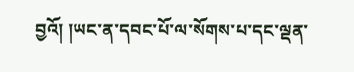བྱའོ། །ཡང་ན་དབང་པོ་ལ་སོགས་པ་དང་ལྡན་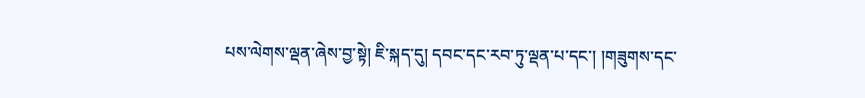པས་ལེགས་ལྡན་ཞེས་བྱ་སྟེ། ཇི་སྐད་དུ། དབང་དང་རབ་ཏུ་ལྡན་པ་དང་། །གཟུགས་དང་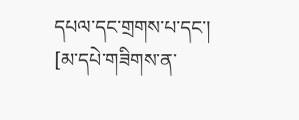དཔལ་དང་གྲགས་པ་དང་།
[མ་དཔེ་གཟིགས་ན་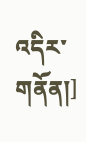འདིར་གནོན།]